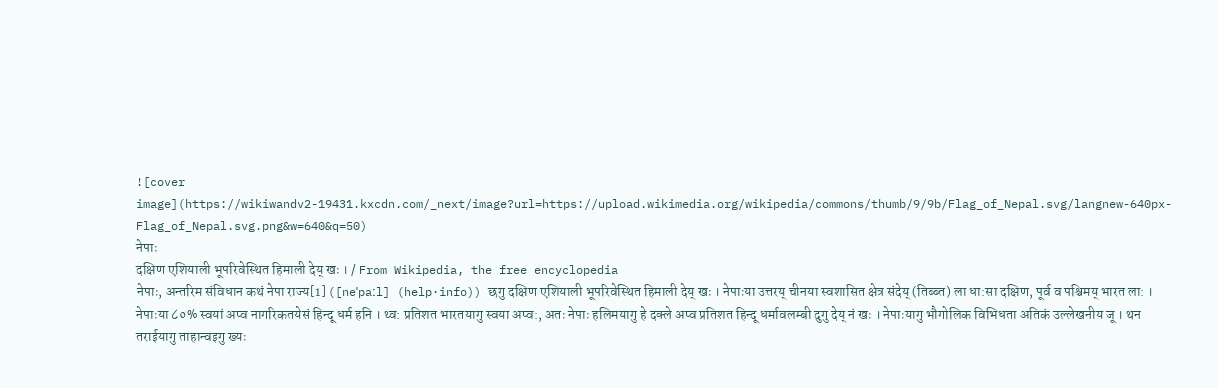![cover image](https://wikiwandv2-19431.kxcdn.com/_next/image?url=https://upload.wikimedia.org/wikipedia/commons/thumb/9/9b/Flag_of_Nepal.svg/langnew-640px-Flag_of_Nepal.svg.png&w=640&q=50)
नेपाः
दक्षिण एशियाली भूपरिवेस्थित हिमाली देय् खः । / From Wikipedia, the free encyclopedia
नेपाः, अन्तरिम संविधान कथं नेपा राज्य[1] ([neˈpaːl] (help·info)) छगु दक्षिण एशियाली भूपरिवेस्थित हिमाली देय् खः । नेपाःया उत्तरय् चीनया स्वशासित क्षेत्र संदेय् (तिब्ब्त) ला धा:सा दक्षिण, पूर्व व पश्चिमय् भारत ला: । नेपाःया ८०% स्वयां अप्व नागरिकतयेसं हिन्दू धर्म हनि । थ्व: प्रतिशत भारतयागु स्वया अप्व:, अतः नेपाः हलिमयागु हे दक्ले अप्व प्रतिशत हिन्दू धर्मावलम्बी दुगु देय् नं खः । नेपाःयागु भौगोलिक विभिधता अतिकं उल्लेखनीय जू । थन तराईयागु ताहान्वइगु ख्यः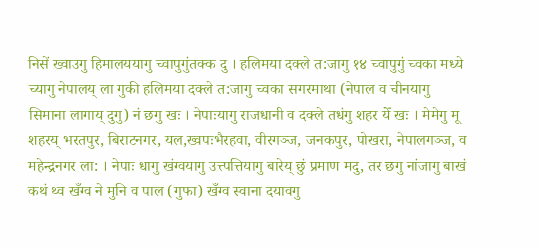निसें ख्वाउगु हिमालययागु च्वापुगुंतक्क दु । हलिमया दक्ले त:जागु १४ च्वापुगुं च्वका मध्ये च्यागु नेपालय् ला गुकी हलिमया दक्ले त:जागु च्वका सगरमाथा (नेपाल व चीनयागु सिमाना लागाय् दुगु) नं छगु खः । नेपाःयागु राजधानी व दक्ले तधंगु शहर येँ खः । मेमेगु मू शहरय् भरतपुर, बिराटनगर, यल,ख्वपःभैरहवा, वीरगञ्ज, जनकपुर, पोखरा, नेपालगञ्ज, व महेन्द्रनगर ला: । नेपाः धागु खंग्वयागु उत्त्पत्तियागु बारेय् छुं प्रमाण मदु, तर छगु नांजागु बाखं कथं थ्व खँग्व ने मुनि व पाल (गुफा) खँग्व स्वाना दयावगु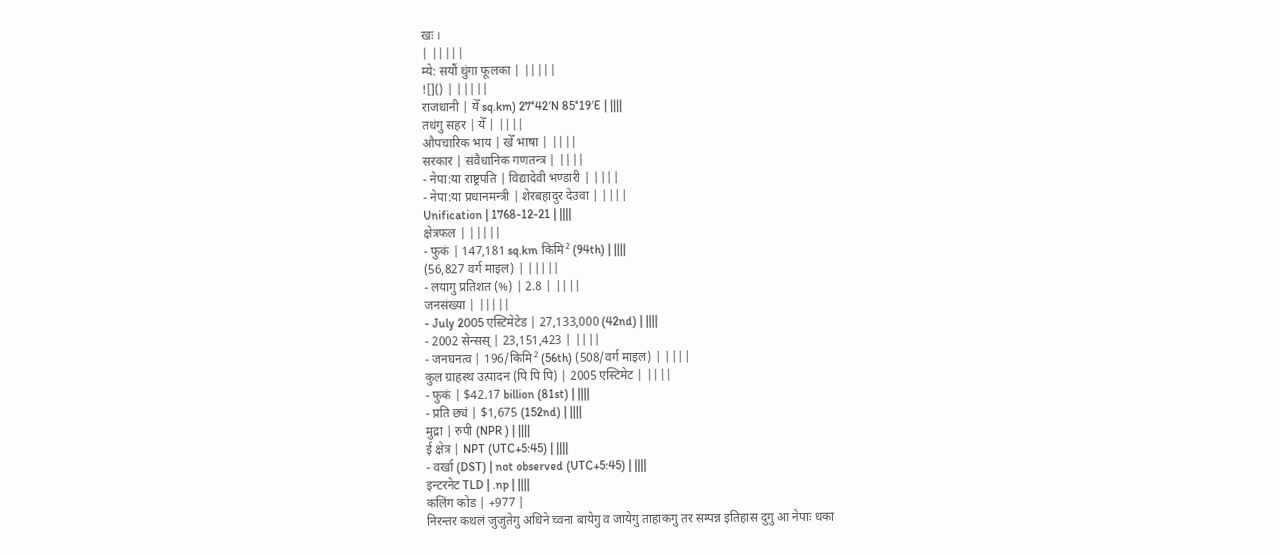खः ।
| |||||
म्ये: सयौं थुंगा फूलका | |||||
![]() | |||||
राजधानी | येँ sq.km) 27°42′N 85°19′E | ||||
तधंगु सहर | येँ | ||||
औपचारिक भाय | खेँ भाषा | ||||
सरकार | संवैधानिक गणतन्त्र | ||||
- नेपा:या राष्ट्रपति | विद्यादेवी भण्डारी | ||||
- नेपा:या प्रधानमन्त्री | शेरबहादुर देउवा | ||||
Unification | 1768-12-21 | ||||
क्षेत्रफल | |||||
- फुकं | 147,181 sq.km किमि² (94th) | ||||
(56,827 वर्ग माइल) | |||||
- लयागु प्रतिशत (%) | 2.8 | ||||
जनसंख्या | |||||
- July 2005 एस्टिमेटेड | 27,133,000 (42nd) | ||||
- 2002 सेन्सस् | 23,151,423 | ||||
- जनघनत्व | 196/किमि² (56th) (508/वर्ग माइल) | ||||
कुल ग्राहस्थ उत्पादन (पि पि पि) | 2005 एस्टिमेट | ||||
- फुकं | $42.17 billion (81st) | ||||
- प्रति छ्यं | $1,675 (152nd) | ||||
मुद्रा | रुपी (NPR ) | ||||
ई क्षेत्र | NPT (UTC+5:45) | ||||
- वर्खा (DST) | not observed (UTC+5:45) | ||||
इन्टरनेट TLD | .np | ||||
कलिंग कोड | +977 |
निरन्तर कथलं जुजुतेगु अधिने च्वना बायेगु व जायेगु ताहाकगु तर सम्पन्न इतिहास दुगु आ नेपाः धका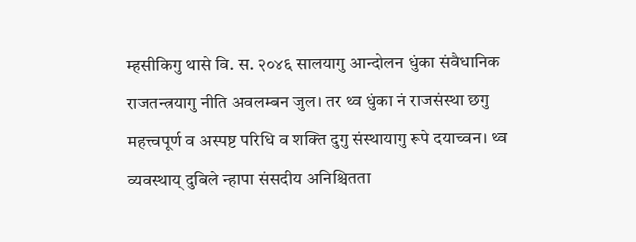म्हसीकिगु थासे वि. स. २०४६ सालयागु आन्दोलन धुंका संवैधानिक राजतन्त्रयागु नीति अवलम्बन जुल। तर थ्व धुंका नं राजसंस्था छगु महत्त्वपूर्ण व अस्पष्ट परिधि व शक्ति दुगु संस्थायागु रूपे दयाच्वन। थ्व व्यवस्थाय् दुबिले न्हापा संसदीय अनिश्चितता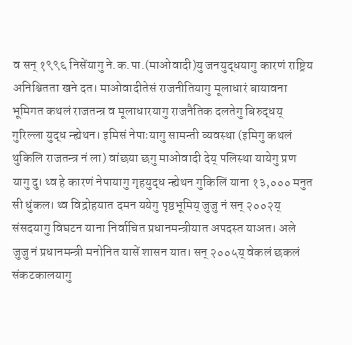व सन् १९९६ निसेंयागु ने.क.पा.(माओवादी)यु जनयुद्धयागु कारणं राष्ट्रिय अनिश्चितता खने दत। माओवादीतेसं राजनीतियागु मूलाधारं बायावना भूमिगत कथलं राजतन्त्र व मूलाधारयागु राजनैतिक दलतेगु बिरुद्धय् गुरिल्ला युद्ध न्ह्येथन। इमिसं नेपाःयागु सामन्ती व्यवस्था (इमिगु कथलं थुकिलि राजतन्त्र नं ला) वांछया छगु माओवादी देय् पलिस्था यायेगु प्रण यागु दु। थ्व हे कारणं नेपायागु गृहयुद्ध न्ह्येथन गुकिलिं याना १३,००० मनुत सी धुंकल। थ्व विद्रोहयात दमन ययेगु पृष्ठभूमिय् जुजु नं सन् २००२य् संसदयागु विघटन याना निर्वाचित प्रधानमन्त्रीयात अपदस्त याअत। अले जुजु नं प्रधानमन्त्री मनोनित यासें शासन यात। सन् २००५य् वेकलं छकलं संकटकालयागु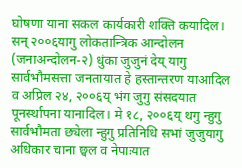घोषणा याना सकल कार्यकारी शक्ति कयादिल। सन् २००६यागु लोकतान्त्रिक आन्दोलन (जनाअन्दोलन-२) धुंका जुजुनं देय् यागु सार्वभौमसत्ता जनतायात हे हस्तान्तरण याआदिल व अप्रिल २४, २००६य् भंग जुगु संसदयात पूनर्स्थापना यानादिल। मे १८, २००६य् थगु न्हुगु सार्वभौमता छ्येला न्हुगु प्रतिनिधि सभां जुजुयागु अधिकार चाना छ्वल व नेपाःयात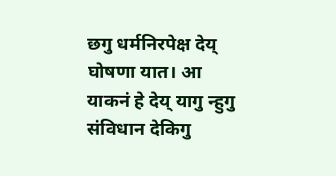छगु धर्मनिरपेक्ष देय् घोषणा यात। आ याकनं हे देय् यागु न्हुगु संविधान देकिगु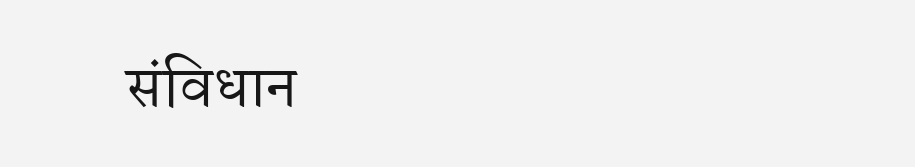संविधान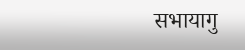सभायागु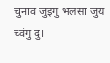चुनाव जुइगु भलसा जुय च्वंगु दु।